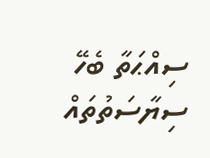ސިއްޙަތާ ބެހޭ ސިޔާސަތުތައް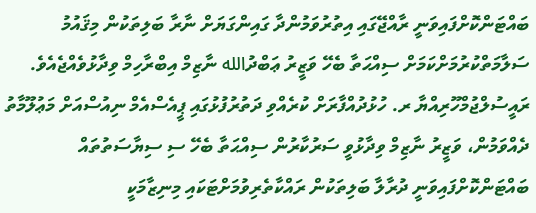ބައްޓަންކޮށްފައިވަނީ ރާއްޖޭގައި އިތުރުވަމުންދާ ގައިންގަޔަށް ނާރާ ބަލިތަކުން މިޤައުމު ސަލާމަތްކުރުމަށްކަމަށް ސިއްޙަތާ ބެހޭ ވަޒީރު ޢަބްދުالله ނާޒިމް އިބްރާހިމް ވިދާޅުވެއްޖެއެވެ.
ރައީސުލްޖުމްހޫރިއްޔާ ރ. ހުޅުދުއްފާރަށް ކުރެއްވި ދަތުރުފުޅުގައި ޕީއެސްއެމް ނިއުސްއަށް މަޢުލޫމާތު ދެއްވަމުން، ވަޒީރު ނާޒިމް ވިދާޅުވީ ސަރުކާރުން ސިއްޙަތާ ބެހޭ ސި ސިޔާސަތުތައް ބައްޓަންކޮށްފައިވަނީ ދުރާލާ ބަލިތަކުން ރައްކާތެރިވުމަށްޓަކައި މިނިޒާމަކީ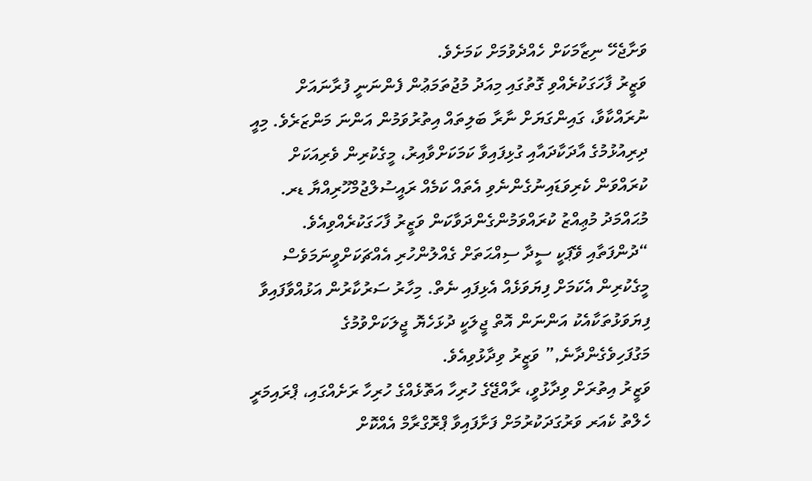ވަށާޖެހޭ ނިޒާމަކަށް ހެއްދެވުމަށް ކަމަށެވެ.
ވަޒީރު ފާހަގަކުރެއްވި ގޮތުގައި މިއަދު މުޖުތަމަޢުން ފެންނަނީ ފުރާނައަށް ނުރައްކާވާ، ގައިންގަޔަށް ނާރާ ބަލިތައް އިތުރުވަމުން އަންނަ މަންޒަރެވެ. މިއީ ދިރިއުޅުމުގެ އާދަކާދައާއި ގުޅިފައިވާ ކަމަކަށްވާއިރު، މީގެކުރިން ވެރިއަކަށް ކުރައްވަން ކެރިވަޑައިނުގެންނެވި އެތައް ކަމެއް ރައީސުލްޖުމްހޫރިއްޔާ ޑރ. މުޙައްމަދު މުޢިއްޒު ކުރައްވަމުންގެންދަވާކަން ވަޒީރު ފާހަގަކުރެއްވިއެވެ.
“ދުންފަތާއި ވޭޕަކީ ސީދާ ސިއްޙަތަށް ގެއްލުންހުރި އެއްޗަކަށްވީނަމަވެސް މީގެކުރިން އެކަމަށް ފިޔަވަޅެއް އެޅިފައި ނެތް. މިހާރު ސަރުކާރުން އަޅުއްވާފައިވާ ފިޔަވަޅުތަކާއެކު އަންނަން އޮތް ޖީލަކީ ދުޅަހެޔޮ ޖީލަކަށްވުމުގެ މަގުފަހިވެގެންދާނެ,” ވަޒީރު ވިދާޅުވިއެވެ.
ވަޒީރު އިތުރަށް ވިދާޅުވީ، ރާއްޖޭގެ ހުރިހާ އަތޮޅެއްގެ ހުރިހާ ރަށެއްގައި، ޕްރައިމަރީ ހެލްތު ކެއަރ ވަރުގަދަކުރުމަށް ފަށާފައިވާ ޕްރޮގްރާމް އެއްކޮށް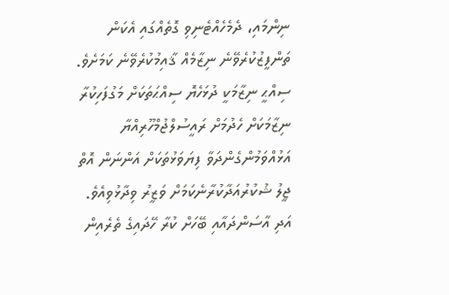ނިންމައި، ދެމެހެއްޓެނިވި ގޮތެއްގައި އެކަން ތަންފީޒުކުރެވޭނެ ނިޒާމެއް ޤާއިމުކުރެވޭނެ ކަމަށެވެ.
ސިއްޙީ ނިޒާމަކީ ދުޅަހެޔޮ ސިއްޙަތަކަށް މަގުފަހިކުރާ ނިޒާމަކަށް ހެދުމަށް ރައީސުލްޖުމްހޫރިއްޔާ އަޅުއްވަމުންގެންދަވާ ފިޔަވަޅުތަކަށް އަންނަން އޮތް ޖީލު ޝުކުރުއަދާކުރާނެކަމަށް ވަޒީރު ވިދާޅުވިއެވެ. އަދި އާސަންދައާއި ބޭހަށް ކުރާ ހޭދައިގެ ތެރެއިން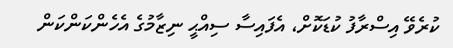ކުރެވޭ އިސްރާފު ކުޑަކޮށް، އެފައިސާ ސިއްޙީ ނިޒާމުގެ އެހެންކަންކަން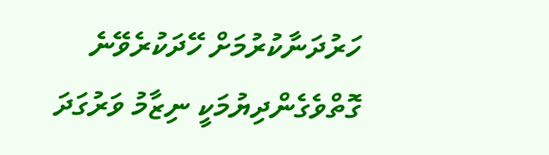ހަރުދަނާކުރުމަށް ހޭދަކުރެވޭނެ ގޮތްވެގެންދިޔުމަކީ ނިޒާމު ވަރުގަދަ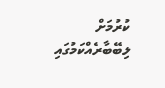ކުރުމަށް ލިބޭބާރެއްކަމުގައި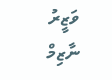ވަޒީރު ނާޒިމް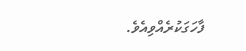ފާހަގަކުރެއްވިއެވެ.